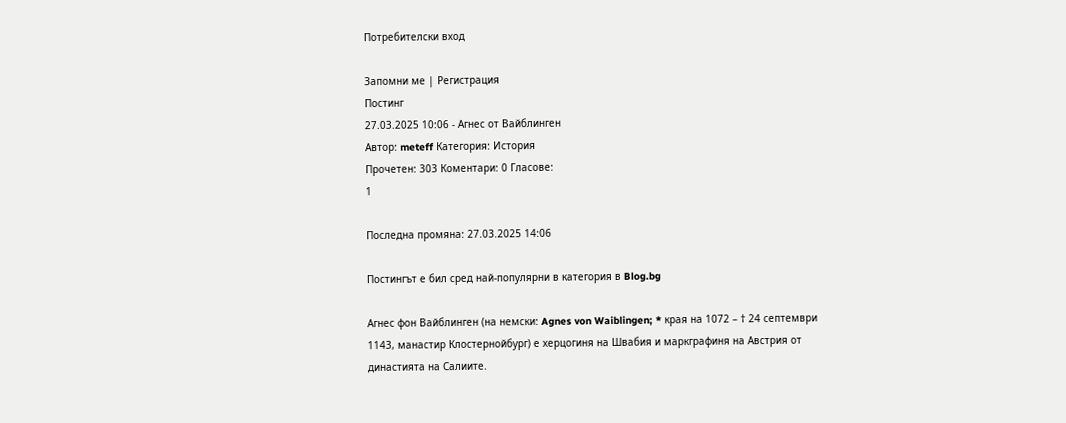Потребителски вход

Запомни ме | Регистрация
Постинг
27.03.2025 10:06 - Агнес от Вайблинген
Автор: meteff Категория: История
Прочетен: 303 Коментари: 0 Гласове:
1

Последна промяна: 27.03.2025 14:06

Постингът е бил сред най-популярни в категория в Blog.bg

Агнес фон Вайблинген (на немски: Agnes von Waiblingen; * края на 1072 – † 24 септември 1143, манастир Клостернойбург) е херцогиня на Швабия и маркграфиня на Австрия от династията на Салиите.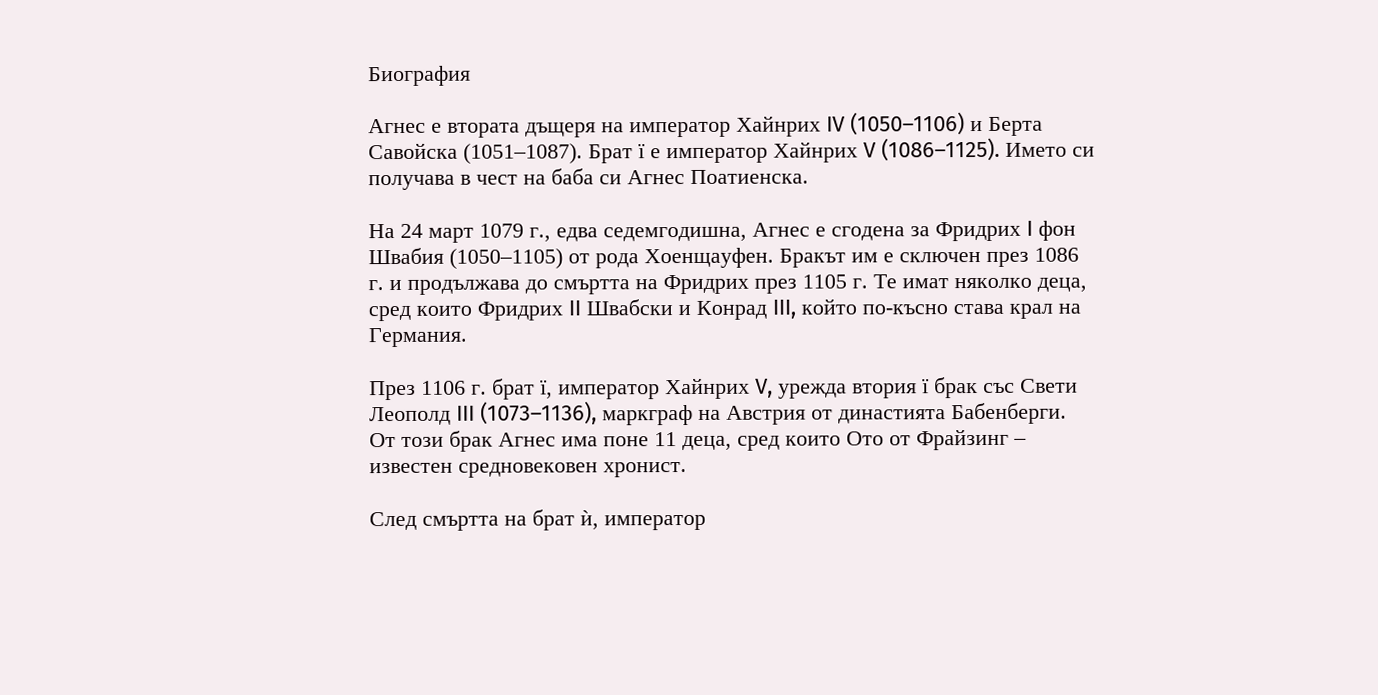Биография

Агнес е втората дъщеря на император Хайнрих IV (1050–1106) и Берта Савойска (1051–1087). Брат ї е император Хайнрих V (1086–1125). Името си получава в чест на баба си Агнес Поатиенска.

На 24 март 1079 г., едва седемгодишна, Агнес е сгодена за Фридрих I фон Швабия (1050–1105) от рода Хоенщауфен. Бракът им е сключен през 1086 г. и продължава до смъртта на Фридрих през 1105 г. Те имат няколко деца, сред които Фридрих II Швабски и Конрад III, който по-късно става крал на Германия.

През 1106 г. брат ї, император Хайнрих V, урежда втория ї брак със Свети Леополд III (1073–1136), маркграф на Австрия от династията Бабенберги. От този брак Агнес има поне 11 деца, сред които Ото от Фрайзинг – известен средновековен хронист.

След смъртта на брат ѝ, император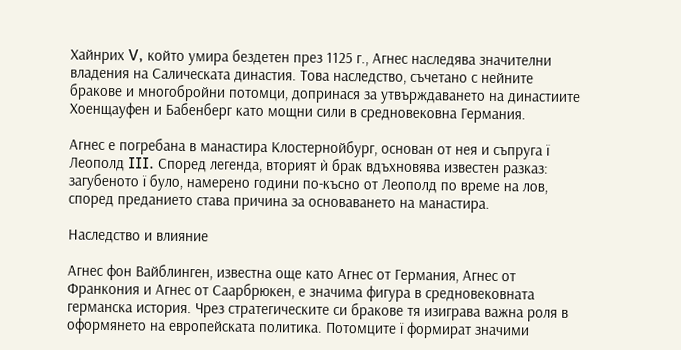Хайнрих V, който умира бездетен през 1125 г., Агнес наследява значителни владения на Салическата династия. Това наследство, съчетано с нейните бракове и многобройни потомци, допринася за утвърждаването на династиите Хоенщауфен и Бабенберг като мощни сили в средновековна Германия.

Агнес е погребана в манастира Клостернойбург, основан от нея и съпруга ї Леополд III. Според легенда, вторият ѝ брак вдъхновява известен разказ: загубеното ї було, намерено години по-късно от Леополд по време на лов, според преданието става причина за основаването на манастира.

Наследство и влияние

Агнес фон Вайблинген, известна още като Агнес от Германия, Агнес от Франкония и Агнес от Саарбрюкен, е значима фигура в средновековната германска история. Чрез стратегическите си бракове тя изиграва важна роля в оформянето на европейската политика. Потомците ї формират значими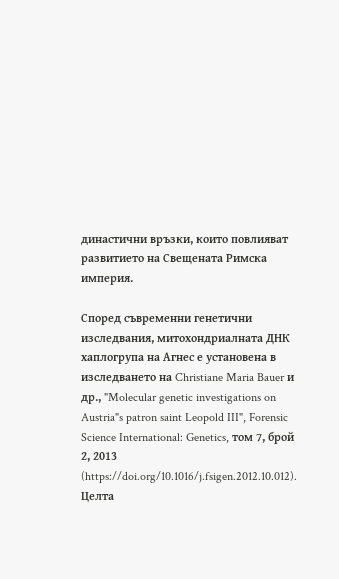династични връзки, които повлияват развитието на Свещената Римска империя.

Според съвременни генетични изследвания, митохондриалната ДНК хаплогрупа на Агнес е установена в изследването на Christiane Maria Bauer и др., "Molecular genetic investigations on Austria"s patron saint Leopold III", Forensic Science International: Genetics, том 7, брой 2, 2013 (https://doi.org/10.1016/j.fsigen.2012.10.012). Целта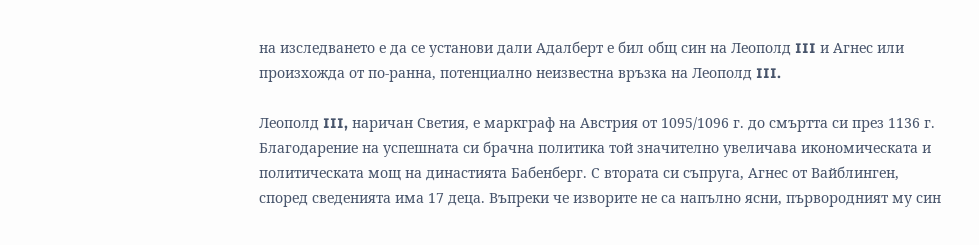на изследването е да се установи дали Адалберт е бил общ син на Леополд III и Агнес или произхожда от по-ранна, потенциално неизвестна връзка на Леополд III.

Леополд III, наричан Светия, е маркграф на Австрия от 1095/1096 г. до смъртта си през 1136 г. Благодарение на успешната си брачна политика той значително увеличава икономическата и политическата мощ на династията Бабенберг. С втората си съпруга, Агнес от Вайблинген, според сведенията има 17 деца. Въпреки че изворите не са напълно ясни, първородният му син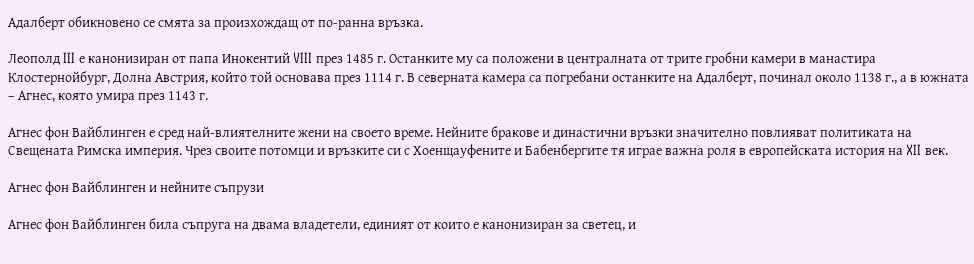Адалберт обикновено се смята за произхождащ от по-ранна връзка.

Леополд III е канонизиран от папа Инокентий VIII през 1485 г. Останките му са положени в централната от трите гробни камери в манастира Клостернойбург, Долна Австрия, който той основава през 1114 г. В северната камера са погребани останките на Адалберт, починал около 1138 г., а в южната – Агнес, която умира през 1143 г.

Агнес фон Вайблинген е сред най-влиятелните жени на своето време. Нейните бракове и династични връзки значително повлияват политиката на Свещената Римска империя. Чрез своите потомци и връзките си с Хоенщауфените и Бабенбергите тя играе важна роля в европейската история на XII век.

Агнес фон Вайблинген и нейните съпрузи

Агнес фон Вайблинген била съпруга на двама владетели, единият от които е канонизиран за светец, и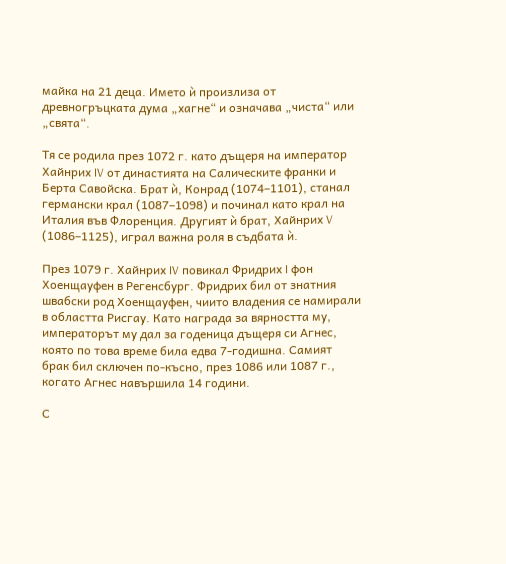майка на 21 деца. Името ѝ произлиза от древногръцката дума „хагне“ и означава „чиста“ или „свята“.

Тя се родила през 1072 г. като дъщеря на император Хайнрих IV от династията на Салическите франки и Берта Савойска. Брат ѝ, Конрад (1074–1101), станал германски крал (1087–1098) и починал като крал на Италия във Флоренция. Другият ѝ брат, Хайнрих V (1086–1125), играл важна роля в съдбата ѝ.

През 1079 г. Хайнрих IV повикал Фридрих I фон Хоенщауфен в Регенсбург. Фридрих бил от знатния швабски род Хоенщауфен, чиито владения се намирали в областта Рисгау. Като награда за вярността му, императорът му дал за годеница дъщеря си Агнес, която по това време била едва 7-годишна. Самият брак бил сключен по-късно, през 1086 или 1087 г., когато Агнес навършила 14 години.

С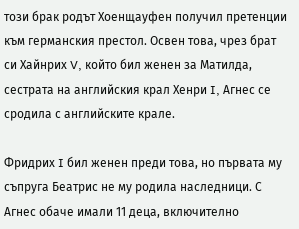този брак родът Хоенщауфен получил претенции към германския престол. Освен това, чрез брат си Хайнрих V, който бил женен за Матилда, сестрата на английския крал Хенри I, Агнес се сродила с английските крале.

Фридрих I бил женен преди това, но първата му съпруга Беатрис не му родила наследници. С Агнес обаче имали 11 деца, включително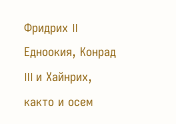Фридрих II Едноокия, Конрад III и Хайнрих, както и осем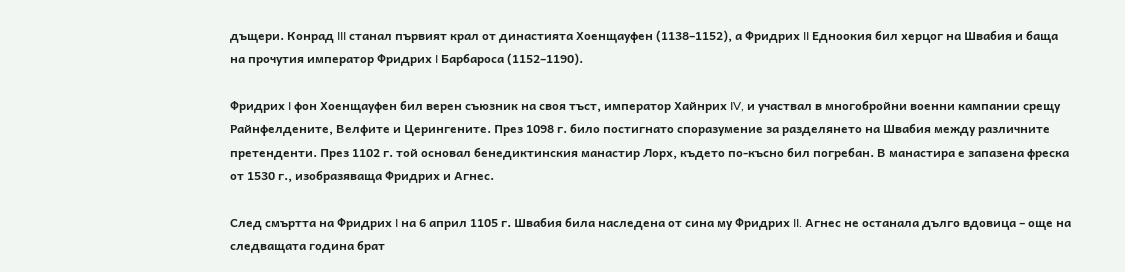дъщери. Конрад III станал първият крал от династията Хоенщауфен (1138–1152), а Фридрих II Едноокия бил херцог на Швабия и баща на прочутия император Фридрих I Барбароса (1152–1190).

Фридрих I фон Хоенщауфен бил верен съюзник на своя тъст, император Хайнрих IV, и участвал в многобройни военни кампании срещу Райнфелдените, Велфите и Церингените. През 1098 г. било постигнато споразумение за разделянето на Швабия между различните претенденти. През 1102 г. той основал бенедиктинския манастир Лорх, където по-късно бил погребан. В манастира е запазена фреска от 1530 г., изобразяваща Фридрих и Агнес.

След смъртта на Фридрих I на 6 април 1105 г. Швабия била наследена от сина му Фридрих II. Агнес не останала дълго вдовица – още на следващата година брат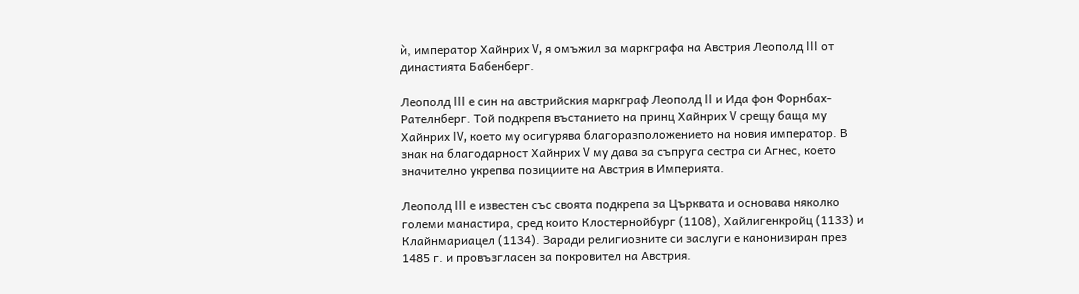ѝ, император Хайнрих V, я омъжил за маркграфа на Австрия Леополд III от династията Бабенберг.

Леополд III е син на австрийския маркграф Леополд II и Ида фон Форнбах-Рателнберг. Той подкрепя въстанието на принц Хайнрих V срещу баща му Хайнрих IV, което му осигурява благоразположението на новия император. В знак на благодарност Хайнрих V му дава за съпруга сестра си Агнес, което значително укрепва позициите на Австрия в Империята.

Леополд III е известен със своята подкрепа за Църквата и основава няколко големи манастира, сред които Клостернойбург (1108), Хайлигенкройц (1133) и Клайнмариацел (1134). Заради религиозните си заслуги е канонизиран през 1485 г. и провъзгласен за покровител на Австрия.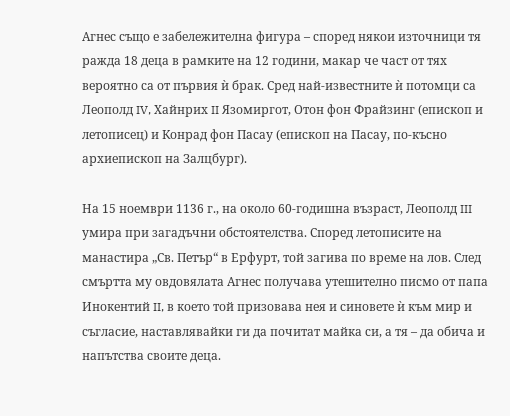Агнес също е забележителна фигура – според някои източници тя ражда 18 деца в рамките на 12 години, макар че част от тях вероятно са от първия ѝ брак. Сред най-известните ѝ потомци са Леополд IV, Хайнрих II Язомиргот, Отон фон Фрайзинг (епископ и летописец) и Конрад фон Пасау (епископ на Пасау, по-късно архиепископ на Залцбург).

На 15 ноември 1136 г., на около 60-годишна възраст, Леополд III умира при загадъчни обстоятелства. Според летописите на манастира „Св. Петър“ в Ерфурт, той загива по време на лов. След смъртта му овдовялата Агнес получава утешително писмо от папа Инокентий II, в което той призовава нея и синовете ѝ към мир и съгласие, наставлявайки ги да почитат майка си, а тя – да обича и напътства своите деца.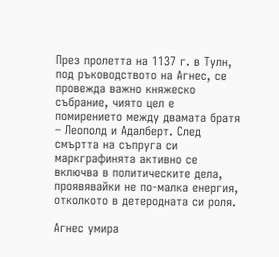През пролетта на 1137 г. в Тулн, под ръководството на Агнес, се провежда важно княжеско събрание, чиято цел е помирението между двамата братя – Леополд и Адалберт. След смъртта на съпруга си маркграфинята активно се включва в политическите дела, проявявайки не по-малка енергия, отколкото в детеродната си роля.

Агнес умира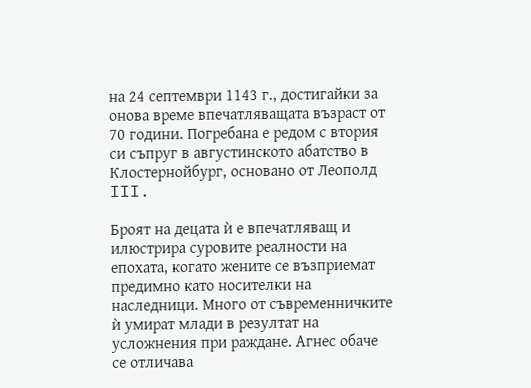на 24 септември 1143 г., достигайки за онова време впечатляващата възраст от 70 години. Погребана е редом с втория си съпруг в августинското абатство в Клостернойбург, основано от Леополд III.

Броят на децата ѝ е впечатляващ и илюстрира суровите реалности на епохата, когато жените се възприемат предимно като носителки на наследници. Много от съвременничките ѝ умират млади в резултат на усложнения при раждане. Агнес обаче се отличава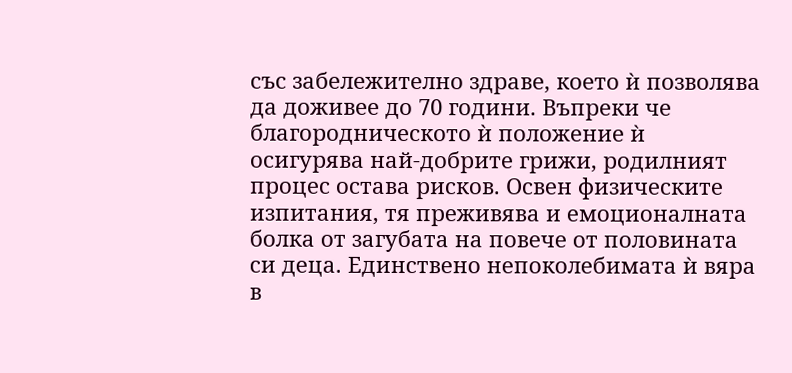със забележително здраве, което ѝ позволява да доживее до 70 години. Въпреки че благородническото ѝ положение ѝ осигурява най-добрите грижи, родилният процес остава рисков. Освен физическите изпитания, тя преживява и емоционалната болка от загубата на повече от половината си деца. Единствено непоколебимата ѝ вяра в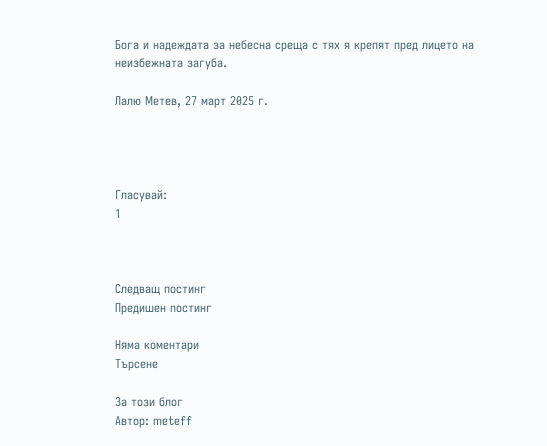Бога и надеждата за небесна среща с тях я крепят пред лицето на неизбежната загуба.

Лалю Метев, 27 март 2025 г.




Гласувай:
1



Следващ постинг
Предишен постинг

Няма коментари
Търсене

За този блог
Автор: meteff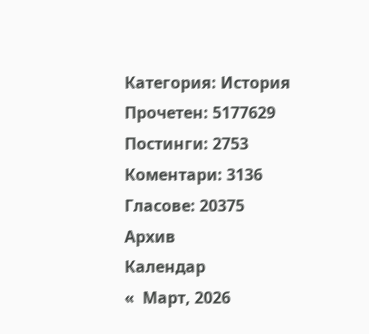Категория: История
Прочетен: 5177629
Постинги: 2753
Коментари: 3136
Гласове: 20375
Архив
Календар
«  Март, 2026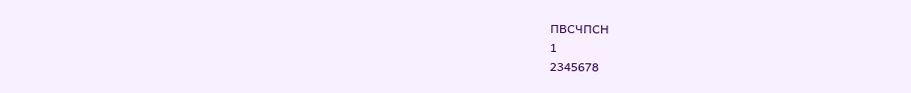ПВСЧПСН
1
2345678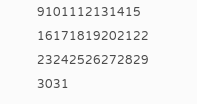9101112131415
16171819202122
23242526272829
3031